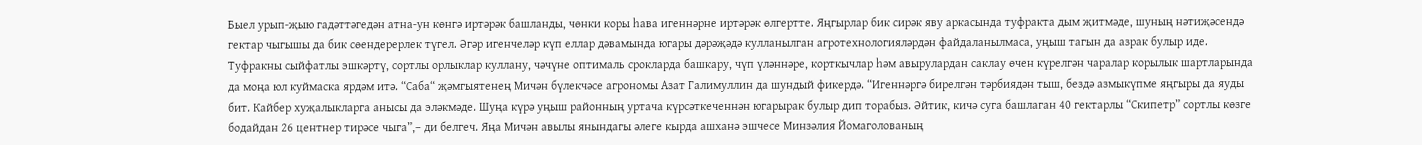Быел урып-җыю гадәттәгедән атна-ун көнгә иртәрәк башланды, чөнки коры һава игеннәрне иртәрәк өлгертте. Яңгырлар бик сирәк яву аркасында туфракта дым җитмәде, шуның нәтиҗәсендә гектар чыгышы да бик сөендерерлек түгел. Әгәр игенчеләр күп еллар дәвамында югары дәрәҗәдә кулланылган агротехнологияләрдән файдаланылмаса, уңыш тагын да азрак булыр иде. Туфракны сыйфатлы эшкәртү, сортлы орлыклар куллану, чәчүне оптималь срокларда башкару, чүп үләннәре, корткычлар һәм авырулардан саклау өчен күрелгән чаралар корылык шартларында да моңа юл куймаска ярдәм итә. “Саба“ җәмгыятенең Мичән бүлекчәсе агрономы Азат Галимуллин да шундый фикердә. “Игеннәргә бирелгән тәрбиядән тыш, бездә азмыкүпме яңгыры да яуды бит. Кайбер хуҗалыкларга анысы да эләкмәде. Шуңа күрә уңыш районның уртача күрсәткеченнән югарырак булыр дип торабыз. Әйтик, кичә суга башлаган 40 гектарлы “Скипетр” сортлы көзге бодайдан 26 центнер тирәсе чыга”,– ди белгеч. Яңа Мичән авылы янындагы әлеге кырда ашханә эшчесе Минзәлия Йомаголованың